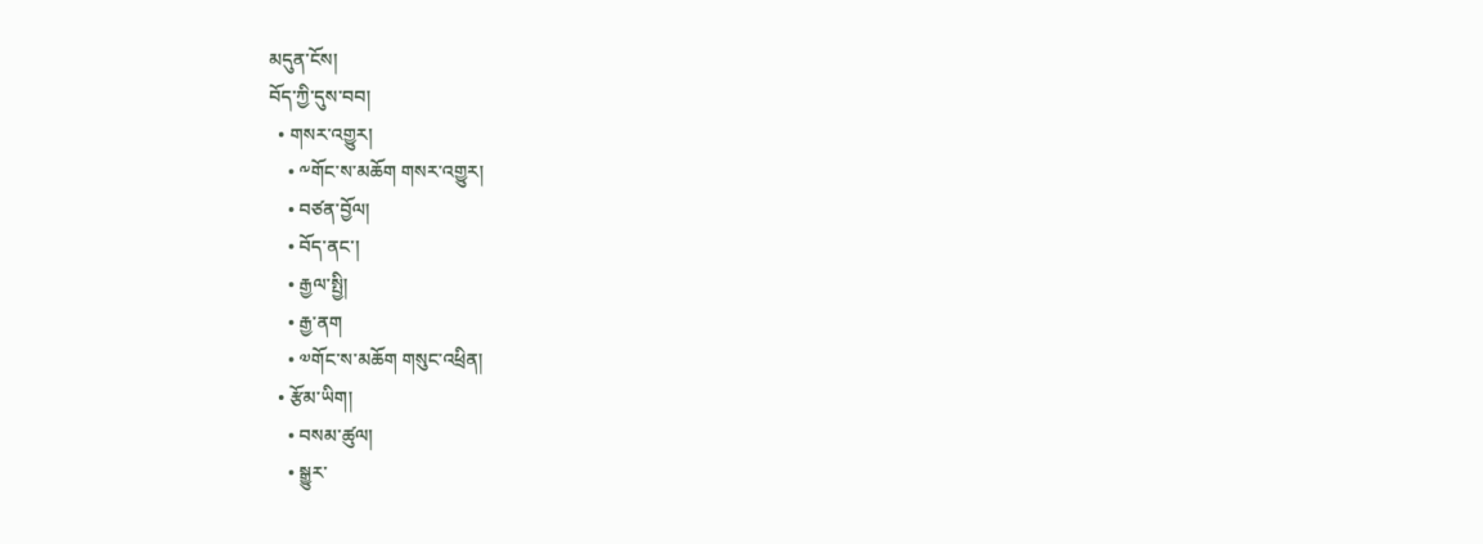མདུན་ངོས།
བོད་ཀྱི་དུས་བབ།
  • གསར་འགྱུར།
    • ༸གོང་ས་མཆོག གསར་འགྱུར།
    • བཙན་བྱོལ།
    • བོད་ནང་།
    • རྒྱལ་སྤྱི།
    • རྒྱ་ནག
    • ༧གོང་ས་མཆོག གསུང་འཕྲིན།
  • རྩོམ་ཡིག།
    • བསམ་ཚུལ།
    • སྒྱུར་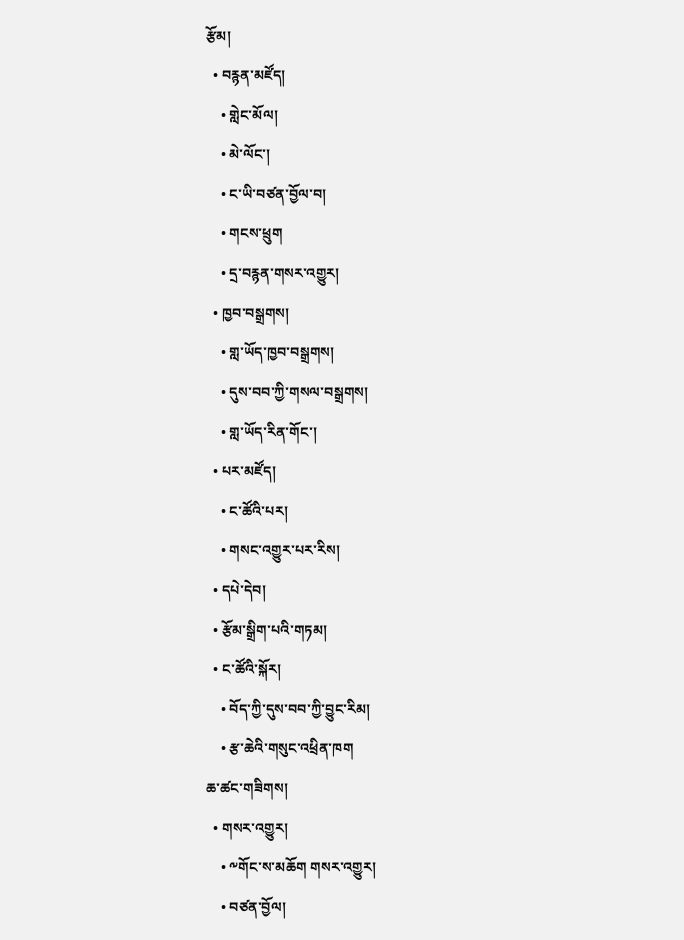རྩོམ།
  • བརྙན་མཛོད།
    • གླེང་མོལ།
    • མེ་ལོང་།
    • ང་ཡི་བཙན་བྱོལ་བ།
    • གངས་ཕྲུག
    • དྲ་བརྙན་གསར་འགྱུར།
  • ཁྱབ་བསྒྲགས།
    • གླ་ཡོད་ཁྱབ་བསྒྲགས།
    • དུས་བབ་ཀྱི་གསལ་བསྒྲགས།
    • གླ་ཡོད་རིན་གོང་།
  • པར་མཛོད།
    • ང་ཚོའི་པར།
    • གསང་འགྱུར་པར་རིས།
  • དཔེ་དེབ།
  • རྩོམ་སྒྲིག་པའི་གཏམ།
  • ང་ཚོའི་སྐོར།
    • བོད་ཀྱི་དུས་བབ་ཀྱི་བྱུང་རིམ།
    • རྩ་ཆེའི་གསུང་འཕྲིན་ཁག
ཆ་ཚང་གཟིགས།
  • གསར་འགྱུར།
    • ༸གོང་ས་མཆོག གསར་འགྱུར།
    • བཙན་བྱོལ།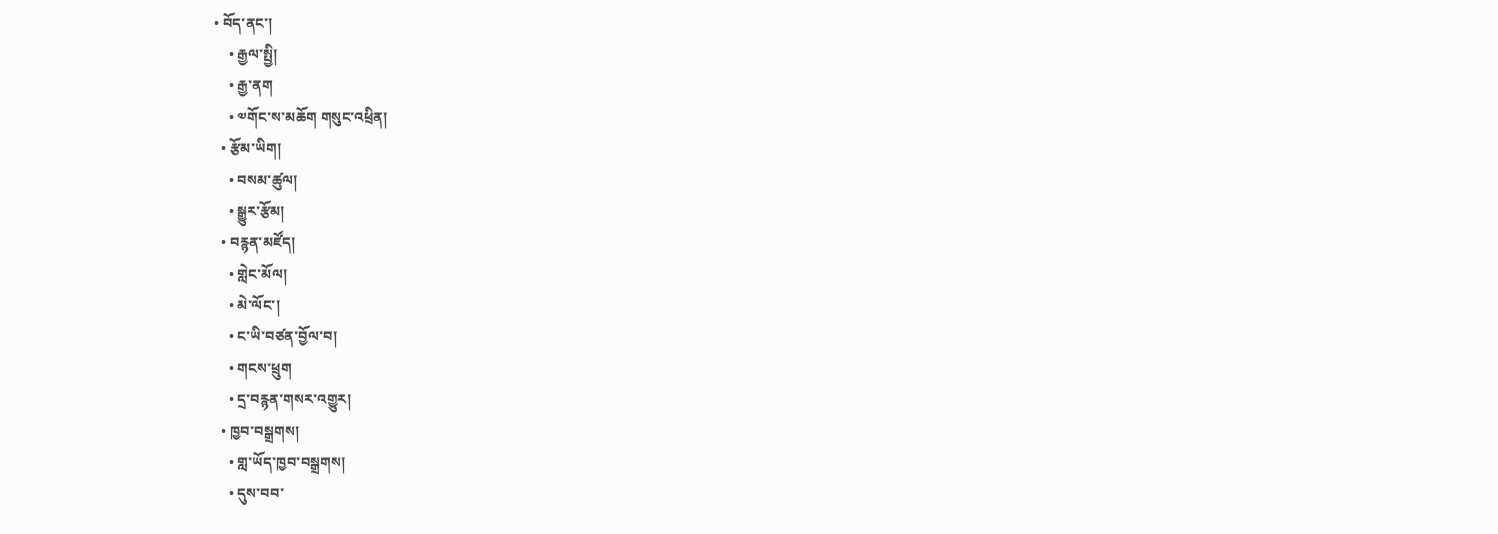• བོད་ནང་།
    • རྒྱལ་སྤྱི།
    • རྒྱ་ནག
    • ༧གོང་ས་མཆོག གསུང་འཕྲིན།
  • རྩོམ་ཡིག།
    • བསམ་ཚུལ།
    • སྒྱུར་རྩོམ།
  • བརྙན་མཛོད།
    • གླེང་མོལ།
    • མེ་ལོང་།
    • ང་ཡི་བཙན་བྱོལ་བ།
    • གངས་ཕྲུག
    • དྲ་བརྙན་གསར་འགྱུར།
  • ཁྱབ་བསྒྲགས།
    • གླ་ཡོད་ཁྱབ་བསྒྲགས།
    • དུས་བབ་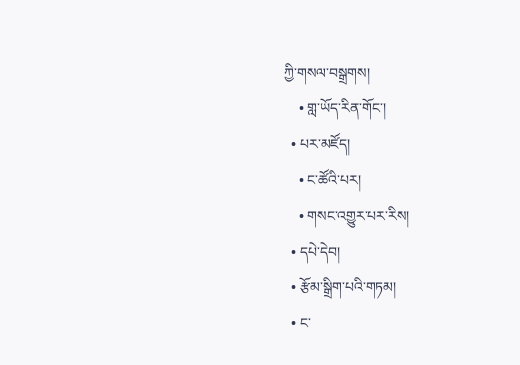ཀྱི་གསལ་བསྒྲགས།
    • གླ་ཡོད་རིན་གོང་།
  • པར་མཛོད།
    • ང་ཚོའི་པར།
    • གསང་འགྱུར་པར་རིས།
  • དཔེ་དེབ།
  • རྩོམ་སྒྲིག་པའི་གཏམ།
  • ང་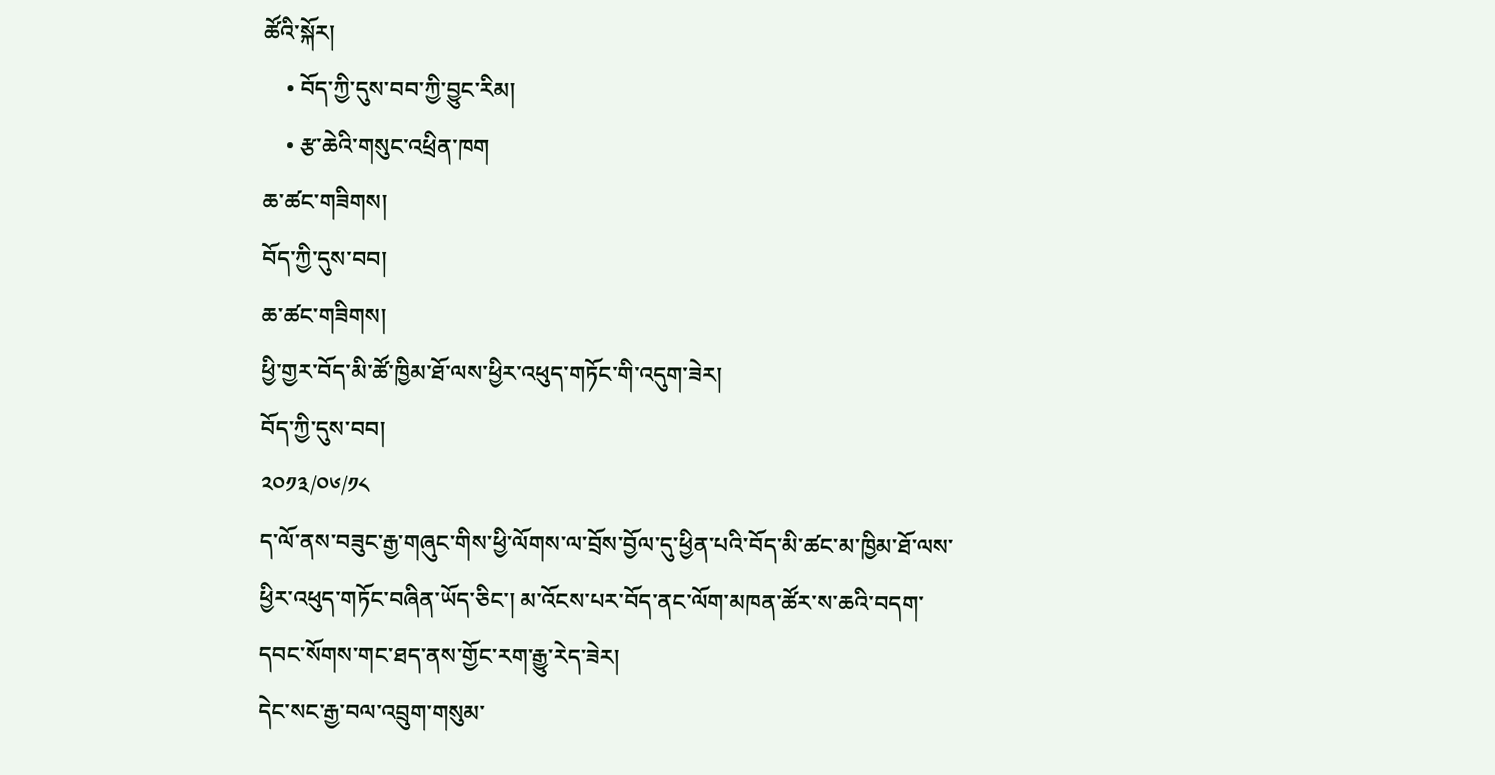ཚོའི་སྐོར།
    • བོད་ཀྱི་དུས་བབ་ཀྱི་བྱུང་རིམ།
    • རྩ་ཆེའི་གསུང་འཕྲིན་ཁག
ཆ་ཚང་གཟིགས།
བོད་ཀྱི་དུས་བབ།
ཆ་ཚང་གཟིགས།
ཕྱི་གྱར་བོད་མི་ཚོ་ཁྱིམ་ཐོ་ལས་ཕྱིར་འཕུད་གཏོང་གི་འདུག་ཟེར།
བོད་ཀྱི་དུས་བབ།
༢༠༡༣/༠༦/༡༨
ད་ལོ་ནས་བཟུང་རྒྱ་གཞུང་གིས་ཕྱི་ལོགས་ལ་བྲོས་བྱོལ་དུ་ཕྱིན་པའི་བོད་མི་ཚང་མ་ཁྱིམ་ཐོ་ལས་ཕྱིར་འཕུད་གཏོང་བཞིན་ཡོད་ཅིང་། མ་འོངས་པར་བོད་ནང་ལོག་མཁན་ཚོར་ས་ཆའི་བདག་དབང་སོགས་གང་ཐད་ནས་གྱོང་རག་རྒྱུ་རེད་ཟེར།
དེང་སང་རྒྱ་བལ་འབྲུག་གསུམ་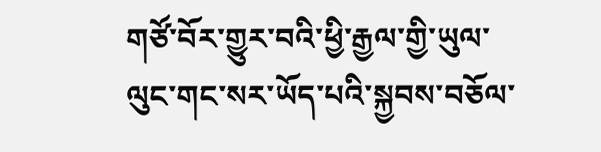གཙོ་བོར་གྱུར་བའི་ཕྱི་རྒྱལ་གྱི་ཡུལ་ལུང་གང་སར་ཡོད་པའི་སྐྱབས་བཅོལ་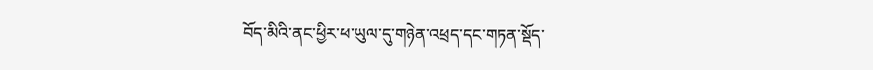བོད་མིའི་ནང་ཕྱིར་ཕ་ཡུལ་དུ་གཉེན་འཕྲད་དང་གཏན་སྡོད་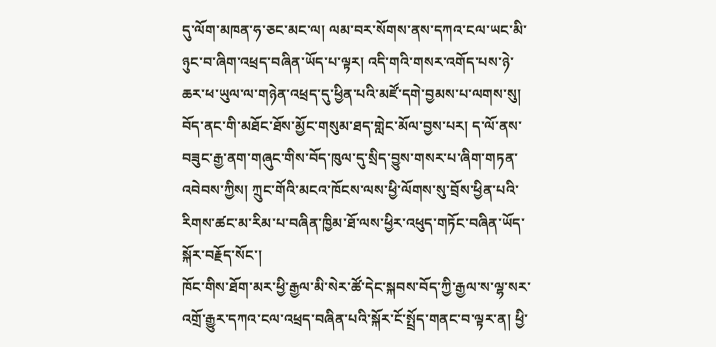དུ་ལོག་མཁན་ཧ་ཅང་མང་ལ། ལམ་བར་སོགས་ནས་དཀའ་ངལ་ཡང་མི་ཉུང་བ་ཞིག་འཕྲད་བཞིན་ཡོད་པ་ལྟར། འདི་གའི་གསར་འགོད་པས་ཉེ་ཆར་ཕ་ཡུལ་ལ་གཉེན་འཕྲད་དུ་ཕྱིན་པའི་མཛོ་དགེ་བྱམས་པ་ལགས་སུ། བོད་ནང་གི་མཐོང་ཐོས་མྱོང་གསུམ་ཐད་གླེང་མོལ་བྱས་པར། ད་ལོ་ནས་བཟུང་རྒྱ་ནག་གཞུང་གིས་བོད་ཁུལ་དུ་སྲིད་བྱུས་གསར་པ་ཞིག་གཏན་འབེབས་ཀྱིས། ཀྲུང་གོའི་མངའ་ཁོངས་ལས་ཕྱི་ལོགས་སུ་བྲོས་ཕྱིན་པའི་རིགས་ཚང་མ་རིམ་པ་བཞིན་ཁྱིམ་ཐོ་ལས་ཕྱིར་འཕུད་གཏོང་བཞིན་ཡོད་སྐོར་བརྗོད་སོང་།
ཁོང་གིས་ཐོག་མར་ཕྱི་རྒྱལ་མི་སེར་ཚོ་དེང་སྐབས་བོད་ཀྱི་རྒྱལ་ས་ལྷ་སར་འགྲོ་རྒྱུར་དཀའ་ངལ་འཕྲད་བཞིན་པའི་སྐོར་ངོ་སྤྲོད་གནང་བ་ལྟར་ན། ཕྱི་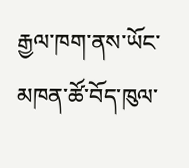རྒྱལ་ཁག་ནས་ཡོང་མཁན་ཚོ་བོད་ཁུལ་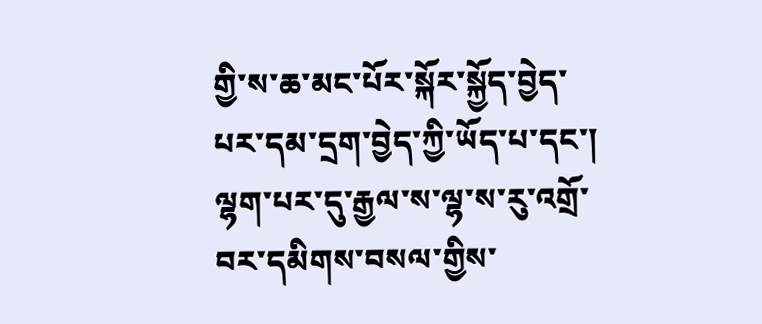གྱི་ས་ཆ་མང་པོར་སྐོར་སྐྱོད་བྱེད་པར་དམ་དྲག་བྱེད་ཀྱི་ཡོད་པ་དང་། ལྷག་པར་དུ་རྒྱལ་ས་ལྷ་ས་རུ་འགྲོ་བར་དམིགས་བསལ་གྱིས་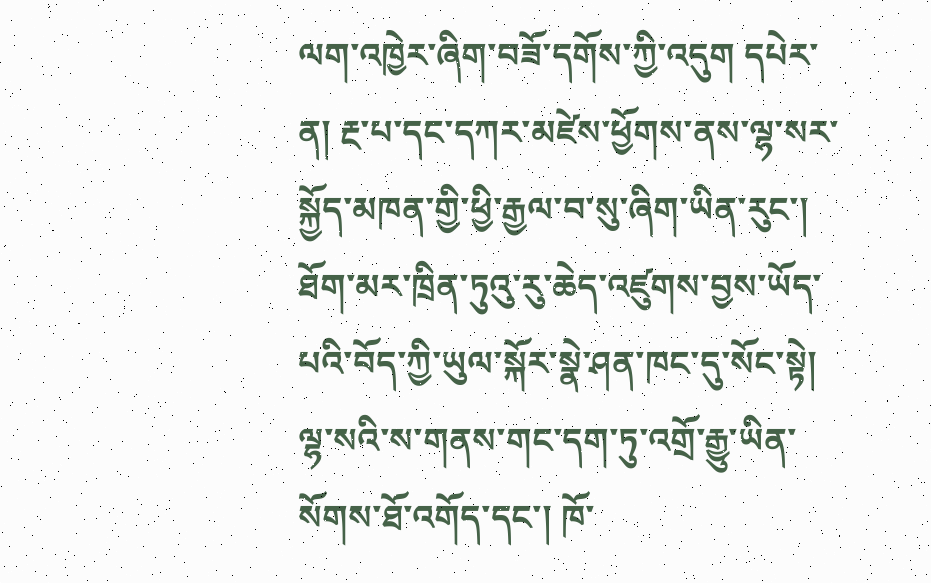ལག་འཁྱེར་ཞིག་བཟོ་དགོས་ཀྱི་འདུག དཔེར་ན། རྔ་པ་དང་དཀར་མཛེས་ཕྱོགས་ནས་ལྷ་སར་སྐྱོད་མཁན་གྱི་ཕྱི་རྒྱལ་བ་སུ་ཞིག་ཡིན་རུང་། ཐོག་མར་ཁྲིན་ཏུའུ་རུ་ཆེད་འཛུགས་བྱས་ཡོད་པའི་བོད་ཀྱི་ཡུལ་སྐོར་སྣེ་ཤན་ཁང་དུ་སོང་སྟེ། ལྷ་སའི་ས་གནས་གང་དག་ཏུ་འགྲོ་རྒྱུ་ཡིན་སོགས་ཐོ་འགོད་དང་། ཁོ་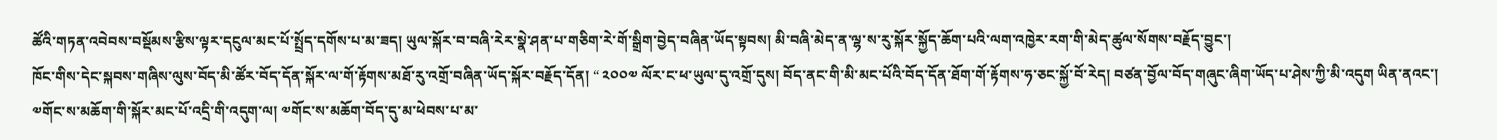ཚོའི་གཏན་འབེབས་བསྡོམས་རྩིས་ལྟར་དངུལ་མང་པོ་སྤྲོད་དགོས་པ་མ་ཟད། ཡུལ་སྐོར་བ་བཞི་རེར་སྣེ་ཤན་པ་གཅིག་རེ་གོ་སྒྲིག་བྱེད་བཞིན་ཡོད་སྟབས། མི་བཞི་མེད་ན་ལྷ་ས་རུ་སྐོར་སྐྱོད་ཆོག་པའི་ལག་འཁྱེར་རག་གི་མེད་ཚུལ་སོགས་བརྗོད་བྱུང་།
ཁོང་གིས་དེང་སྐབས་གཞིས་ལུས་བོད་མི་ཚོར་བོད་དོན་སྐོར་ལ་གོ་རྟོགས་མཐོ་རུ་འགྲོ་བཞིན་ཡོད་སྐོར་བརྗོད་དོན། “ ༢༠༠༧ ལོར་ང་ཕ་ཡུལ་དུ་འགྲོ་དུས། བོད་ནང་གི་མི་མང་པོའི་བོད་དོན་ཐོག་གོ་རྟོགས་ཧ་ཅང་སྐྱོ་བོ་རེད། བཙན་བྱོལ་བོད་གཞུང་ཞིག་ཡོད་པ་ཤེས་ཀྱི་མི་འདུག ཡིན་ནའང་། ༧གོང་ས་མཆོག་གི་སྐོར་མང་པོ་འདྲི་གི་འདུག་ལ། ༧གོང་ས་མཆོག་བོད་དུ་མ་ཕེབས་པ་མ་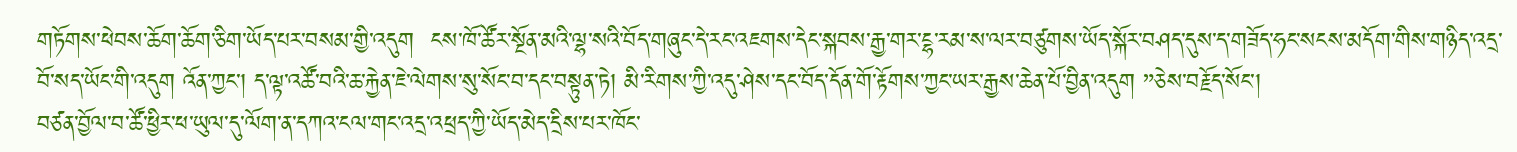གཏོགས་ཕེབས་ཆོག་ཆོག་ཅིག་ཡོད་པར་བསམ་གྱི་འདུག  ངས་ཁོ་ཚོར་སྔོན་མའི་ལྷ་སའི་བོད་གཞུང་དེ་རང་འཇགས་དེང་སྐབས་རྒྱ་གར་ངྷ་རམ་ས་ལར་བཙུགས་ཡོད་སྐོར་བཤད་དུས་ད་གཟོད་ཧང་སངས་མདོག་གིས་གཉིད་འདྲ་བོ་སད་ཡོང་གི་འདུག འོན་ཀྱང་། ད་ལྟ་འཚོ་བའི་ཆ་རྐྱེན་ཇེ་ལེགས་སུ་སོང་བ་དང་བསྟུན་ཏེ། མི་རིགས་ཀྱི་འདུ་ཤེས་དང་བོད་དོན་གོ་རྟོགས་ཀྱང་ཡར་རྒྱས་ཆེན་པོ་བྱིན་འདུག ”ཅེས་བརྗོད་སོང་།
བཙན་བྱོལ་བ་ཚོ་ཕྱིར་ཕ་ཡུལ་དུ་ལོག་ན་དཀའ་ངལ་གང་འདྲ་འཕྲད་ཀྱི་ཡོད་མེད་དྲིས་པར་ཁོང་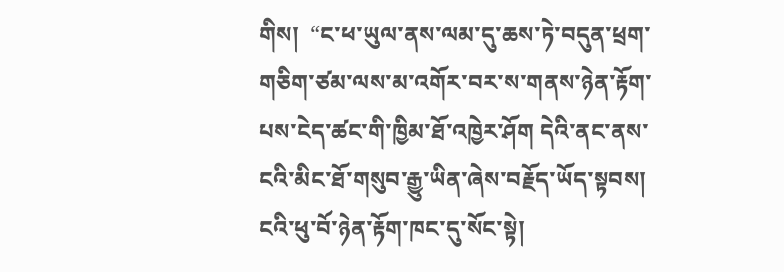གིས།  “ང་ཕ་ཡུལ་ནས་ལམ་དུ་ཆས་ཏེ་བདུན་ཕྲག་གཅིག་ཙམ་ལས་མ་འགོར་བར་ས་གནས་ཉེན་རྟོག་པས་ངེད་ཚང་གི་ཁྱིམ་ཐོ་འཁྱེར་ཤོག དེའི་ནང་ནས་ངའི་མིང་ཐོ་གསུབ་རྒྱུ་ཡིན་ཞེས་བརྗོད་ཡོད་སྟབས། ངའི་ཕུ་བོ་ཉེན་རྟོག་ཁང་དུ་སོང་སྟེ།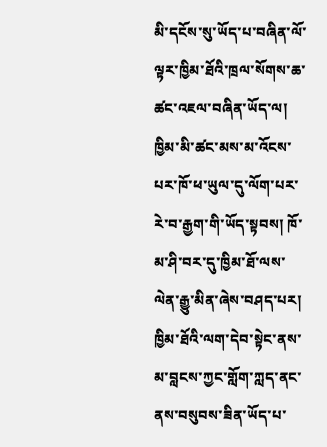མི་དངོས་སུ་ཡོད་པ་བཞིན་ལོ་ལྟར་ཁྱིམ་ཐོའི་ཁྲལ་སོགས་ཆ་ཚང་འཇལ་བཞིན་ཡོད་ལ། ཁྱིམ་མི་ཚང་མས་མ་འོངས་པར་ཁོ་ཕ་ཡུལ་དུ་ལོག་པར་རེ་བ་རྒྱག་གི་ཡོད་སྟབས། ཁོ་མ་ཤི་བར་དུ་ཁྱིམ་ཐོ་ལས་ལེན་རྒྱུ་མིན་ཞེས་བཤད་པར། ཁྱིམ་ཐོའི་ལག་དེབ་སྟེང་ནས་མ་བླངས་ཀྱང་གློག་ཀླད་ནང་ནས་བསུབས་ཟིན་ཡོད་པ་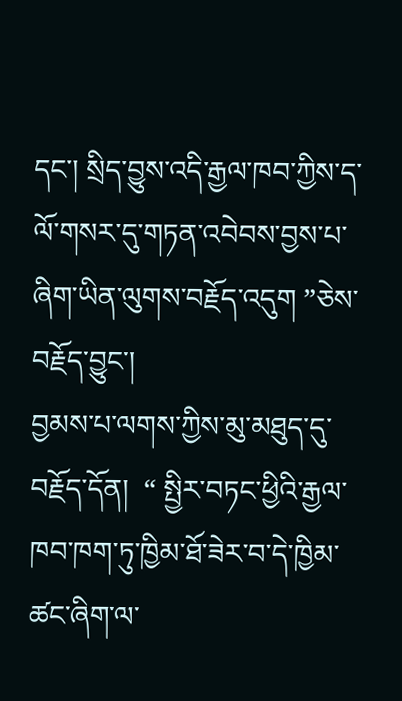དང་། སྲིད་བྱུས་འདི་རྒྱལ་ཁབ་ཀྱིས་ད་ལོ་གསར་དུ་གཏན་འབེབས་བྱས་པ་ཞིག་ཡིན་ལུགས་བརྗོད་འདུག ”ཅེས་བརྗོད་བྱུང་།
བྱམས་པ་ལགས་ཀྱིས་མུ་མཐུད་དུ་བརྗོད་དོན།  “ སྤྱིར་བཏང་ཕྱིའི་རྒྱལ་ཁབ་ཁག་ཏུ་ཁྱིམ་ཐོ་ཟེར་བ་དེ་ཁྱིམ་ཚང་ཞིག་ལ་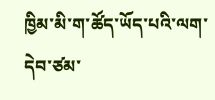ཁྱིམ་མི་ག་ཚོད་ཡོད་པའི་ལག་དེབ་ཙམ་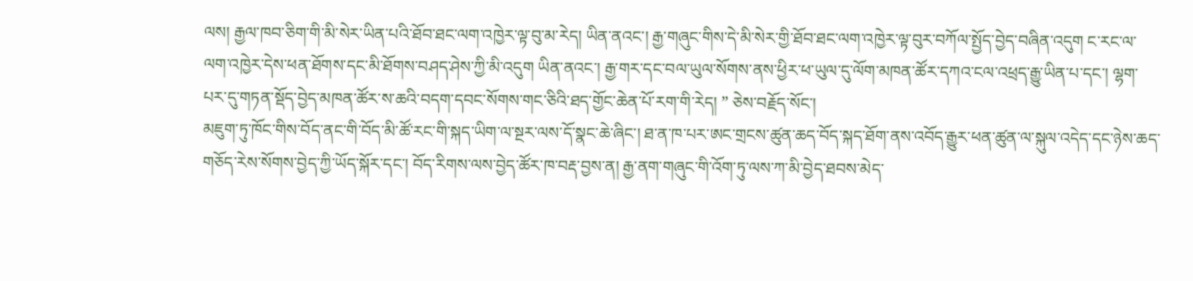ལས། རྒྱལ་ཁབ་ཅིག་གི་མི་སེར་ཡིན་པའི་ཐོབ་ཐང་ལག་འཁྱེར་ལྟ་བུ་མ་རེད། ཡིན་ནའང་། རྒྱ་གཞུང་གིས་དེ་མི་སེར་གྱི་ཐོབ་ཐང་ལག་འཁྱེར་ལྟ་བུར་བཀོལ་སྤྱོད་བྱེད་བཞིན་འདུག ང་རང་ལ་ལག་འཁྱེར་དེས་ཕན་ཐོགས་དང་མི་ཐོགས་བཤད་ཤེས་ཀྱི་མི་འདུག ཡིན་ནའང་། རྒྱ་གར་དང་བལ་ཡུལ་སོགས་ནས་ཕྱིར་ཕ་ཡུལ་དུ་ལོག་མཁན་ཚོར་དཀའ་ངལ་འཕྲད་རྒྱུ་ཡིན་པ་དང་། ལྷག་པར་དུ་གཏན་སྡོད་བྱེད་མཁན་ཚོར་ས་ཆའི་བདག་དབང་སོགས་གང་ཅིའི་ཐད་གྱོང་ཆེན་པོ་རག་གི་རེད། ” ཅེས་བརྗོད་སོང་།
མཇུག་ཏུ་ཁོང་གིས་བོད་ནང་གི་བོད་མི་ཚོ་རང་གི་སྐད་ཡིག་ལ་སྔར་ལས་དོ་སྣང་ཆེ་ཞིང་། ཐ་ན་ཁ་པར་ཨང་གྲངས་ཚུན་ཆད་བོད་སྐད་ཐོག་ནས་འབོད་རྒྱུར་ཕན་ཚུན་ལ་སྐུལ་འདེད་དང་ཉེས་ཆད་གཅོད་རེས་སོགས་བྱེད་ཀྱི་ཡོད་སྐོར་དང་། བོད་རིགས་ལས་བྱེད་ཚོར་ཁ་བརྡ་བྱས་ན། རྒྱ་ནག་གཞུང་གི་འོག་ཏུ་ལས་ཀ་མི་བྱེད་ཐབས་མེད་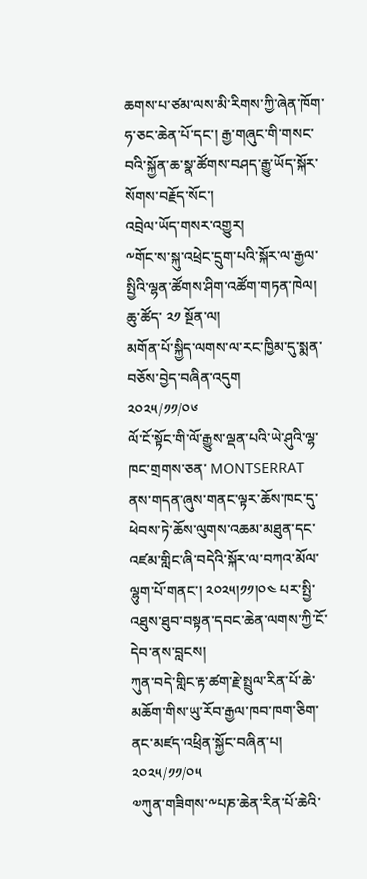ཆགས་པ་ཙམ་ལས་མི་རིགས་ཀྱི་ཞེན་ཁོག་ཧ་ཅང་ཆེན་པོ་དང་། རྒྱ་གཞུང་གི་གསང་བའི་སྐྱོན་ཆ་སྣ་ཚོགས་བཤད་རྒྱུ་ཡོད་སྐོར་སོགས་བརྗོད་སོང་།
འབྲེལ་ཡོད་གསར་འགྱུར།
༸གོང་ས་སྐུ་འཕྲེང་དྲུག་པའི་སྐོར་ལ་རྒྱལ་སྤྱིའི་ལྷན་ཚོགས་ཤིག་འཚོག་གཏན་ཁེལ།
ཆུ་ཚོད་ ༢༡ སྔོན་ལ།
མགོན་པོ་སྐྱིད་ལགས་ལ་རང་ཁྱིམ་དུ་སྨན་བཅོས་བྱེད་བཞིན་འདུག
༢༠༢༥/༡༡/༠༦
ལོ་ངོ་སྟོང་གི་ལོ་རྒྱུས་ལྡན་པའི་ཡེ་ཤུའི་ལྷ་ཁང་གྲགས་ཅན་ MONTSERRAT ནས་གདན་ཞུས་གནང་ལྟར་ཆོས་ཁང་དུ་ཕེབས་ཏེ་ཆོས་ལུགས་འཆམ་མཐུན་དང་འཛམ་གླིང་ཞི་བདེའི་སྐོར་ལ་བཀའ་མོལ་ལྷུག་པོ་གནང་། ༢༠༢༥།༡༡།༠༤ པར་སྤྱི་འཐུས་ཐུབ་བསྟན་དབང་ཆེན་ལགས་ཀྱི་ངོ་དེབ་ནས་བླངས།
ཀུན་བདེ་གླིང་རྟ་ཚག་རྗེ་སྤྲུལ་རིན་པོ་ཆེ་མཆོག་གིས་ཡུ་རོབ་རྒྱལ་ཁབ་ཁག་ཅིག་ནང་མཛད་འཕྲིན་སྐྱོང་བཞིན་པ།
༢༠༢༥/༡༡/༠༥
༧ཀུན་གཟིགས་༸པཎ་ཆེན་རིན་པོ་ཆེའི་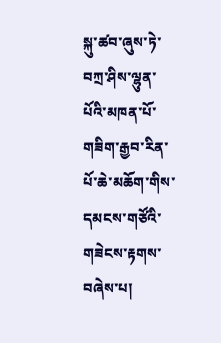སྐུ་ཚབ་ཞུས་ཏེ་བཀྲ་ཤིས་ལྷུན་པོའི་མཁན་པོ་གཟིག་རྒྱབ་རིན་པོ་ཆེ་མཆོག་གིས་དམངས་གཙོའི་གཟེངས་རྟགས་བཞེས་པ།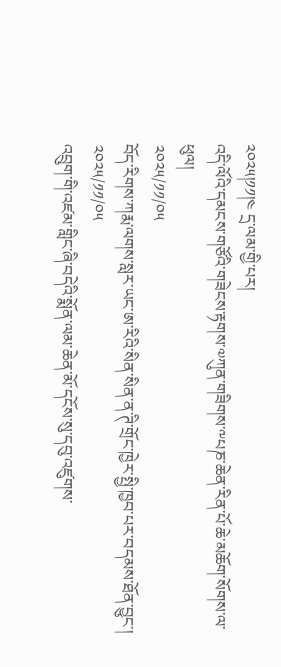༢༠༢༥།༡༡།༤ དྲ་ལམ་གྱི་པར།
འདི་ལོའི་དམངས་གཙོའི་གཟེངས་རྟགས་༧ཀུན་གཟིགས་༸པཎ་ཆེན་རིན་པོ་ཆེ་མཆོག་སོགས་ལ་ཕུལ།
༢༠༢༥/༡༡/༠༥
བོད་རིགས་ཀརྨ་ལགས་སླར་ཡང་ཨ་རིའི་སིན་སིན་ན་ཊི་གྲོང་ཁྱེར་སྤྱི་ཁྱབ་པར་བདམས་ཐོན་བྱུང་།
༢༠༢༥/༡༡/༠༥
འབྲུག་གི་འཛམ་གླིང་ཞི་བདེའི་སྨོན་ལམ་ཆེན་མོ་དངོས་སུ་དབུ་འཛུགས་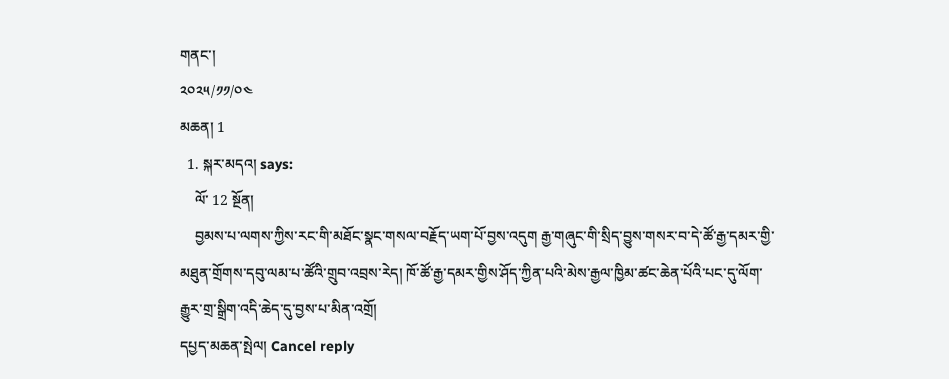གནང་།
༢༠༢༥/༡༡/༠༤
མཆན། 1
  1. སྐར་མདའ། says:
    ལོ་ 12 སྔོན།
    བྱམས་པ་ལགས་ཀྱིས་རང་གི་མཐོང་སྣང་གསལ་བརྗོད་ཡག་པོ་བྱས་འདུག རྒྱ་གཞུང་གི་སྲིད་བྱུས་གསར་བ་དེ་ཚོ་རྒྱ་དམར་གྱི་མཐུན་གྲོགས་དབུ་ལམ་པ་ཚོའི་གྲུབ་འབྲས་རེད། ཁོ་ཚོ་རྒྱ་དམར་གྱིས་ཤོད་ཀྱིན་པའི་མེས་རྒྱལ་ཁྱིམ་ཚང་ཆེན་པོའི་པང་དུ་ལོག་རྒྱུར་གྲ་སྒྲིག་འདི་ཆེད་དུ་བྱས་པ་མིན་འགྲོ།
དཔྱད་མཆན་སྤེལ། Cancel reply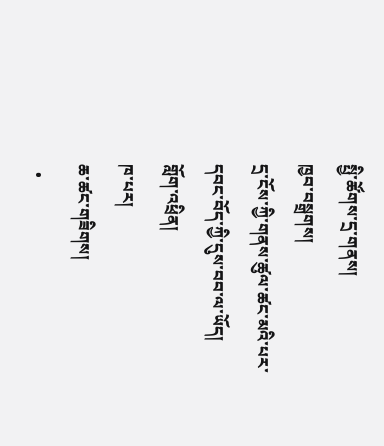སྤྱི་ཚོགས་དྲ་གནས།
ཁྱབ་བསྒྲགས།
དྲ་ངོས་ཀྱི་གནས་ཚུལ་ཚང་མའི་པར་དབང་བོད་ཀྱི་དུས་བབ་ལ་ཡོད།
གློག་འཕྲིན།
ཁ་པར།
ཆ་ཚང་གཟིགས།
  •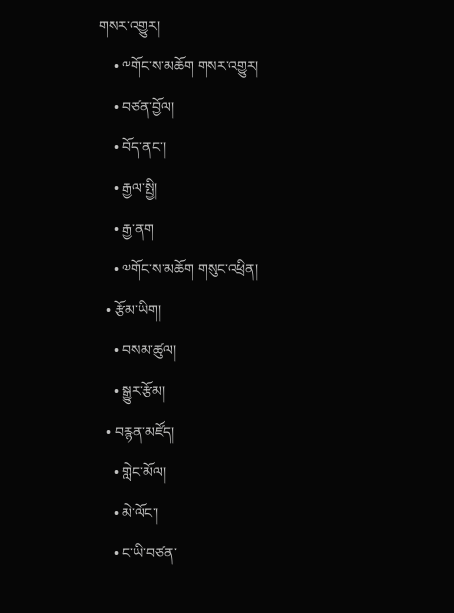གསར་འགྱུར།
    • ༸གོང་ས་མཆོག གསར་འགྱུར།
    • བཙན་བྱོལ།
    • བོད་ནང་།
    • རྒྱལ་སྤྱི།
    • རྒྱ་ནག
    • ༧གོང་ས་མཆོག གསུང་འཕྲིན།
  • རྩོམ་ཡིག།
    • བསམ་ཚུལ།
    • སྒྱུར་རྩོམ།
  • བརྙན་མཛོད།
    • གླེང་མོལ།
    • མེ་ལོང་།
    • ང་ཡི་བཙན་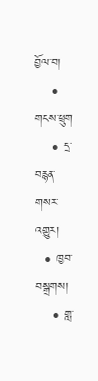བྱོལ་བ།
    • གངས་ཕྲུག
    • དྲ་བརྙན་གསར་འགྱུར།
  • ཁྱབ་བསྒྲགས།
    • གླ་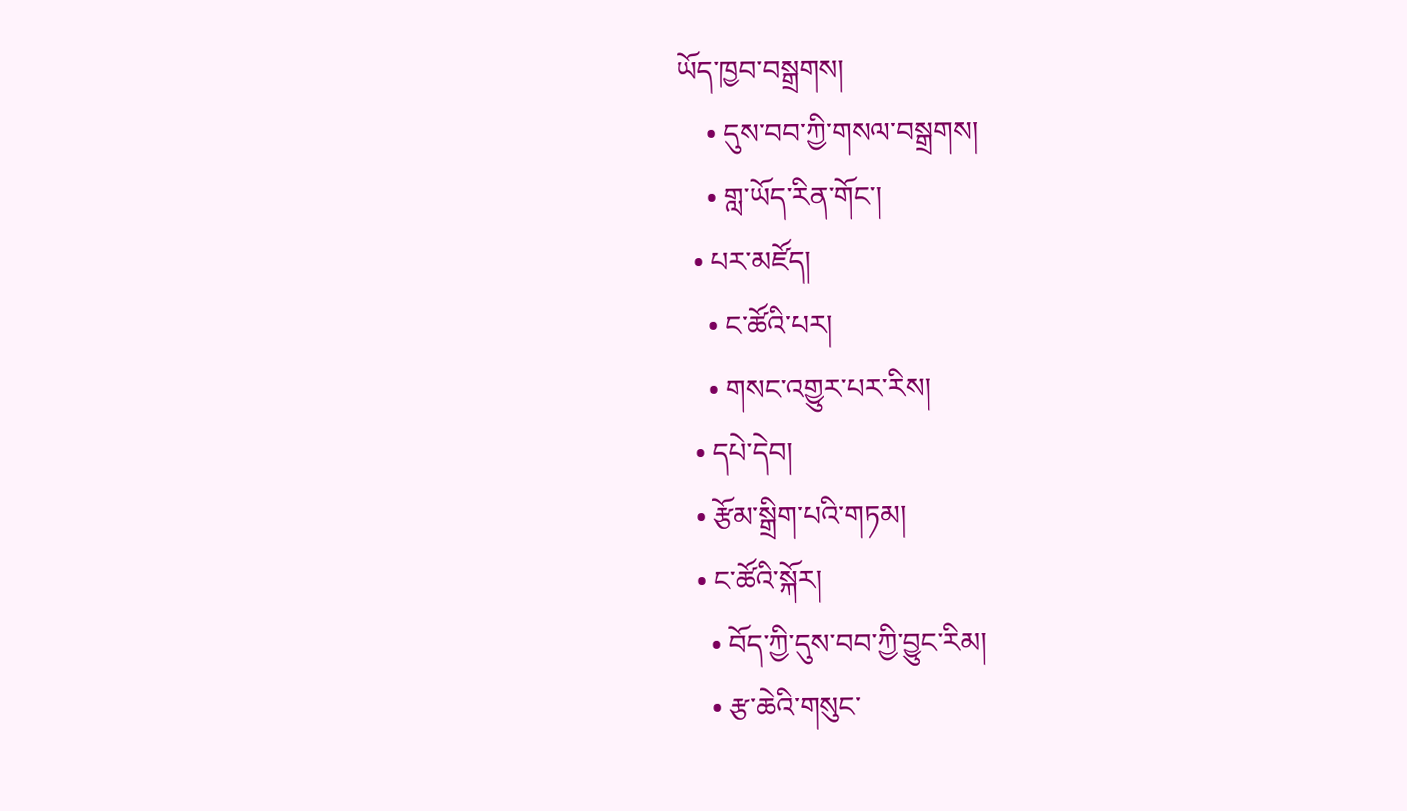ཡོད་ཁྱབ་བསྒྲགས།
    • དུས་བབ་ཀྱི་གསལ་བསྒྲགས།
    • གླ་ཡོད་རིན་གོང་།
  • པར་མཛོད།
    • ང་ཚོའི་པར།
    • གསང་འགྱུར་པར་རིས།
  • དཔེ་དེབ།
  • རྩོམ་སྒྲིག་པའི་གཏམ།
  • ང་ཚོའི་སྐོར།
    • བོད་ཀྱི་དུས་བབ་ཀྱི་བྱུང་རིམ།
    • རྩ་ཆེའི་གསུང་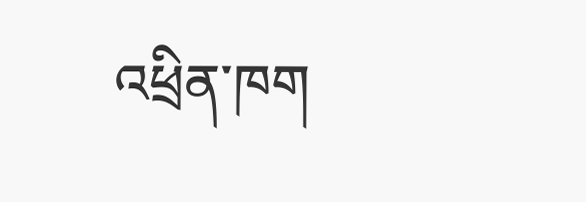འཕྲིན་ཁག